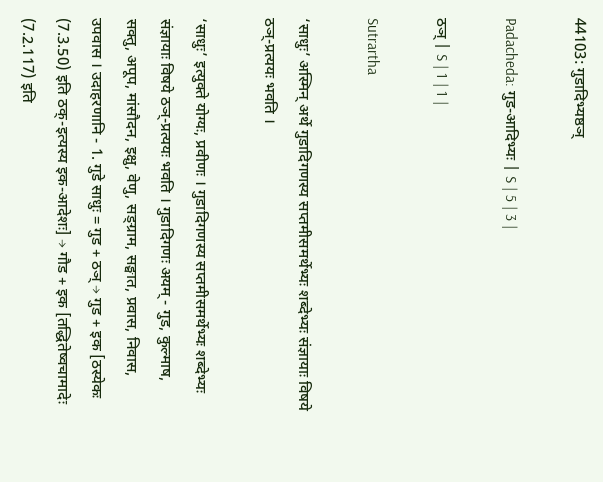44103: गुडादिभ्यष्ठञ्

Padacheda: गुड-आदिभ्यः | S | 5 | 3 |

ठञ् | S | 1 | 1 |

Sutrartha

‘साधुः’ अस्मिन् अर्थे गुडादिगणस्य सप्तमीसमर्थेभ्यः शब्देभ्यः संज्ञायाः विषये ठञ्-प्रत्ययः भवति ।

‘साधुः’ इत्युक्ते योग्यः, प्रवीणः । गुडादिगणस्य सप्तमीसमर्थेभ्यः शब्देभ्यः संज्ञायाः विषये ठञ्-प्रत्ययः भवति । गुडादिगणः अयम् - गुड, कुल्माष, सक्तु, अपूप, मांसौदन, इक्षु, वेणु, सङ्ग्राम, सङ्घात, प्रवास, निवास, उपवास । उदाहरणानि - 1. गुडे साधुः = गुड + ठञ् → गुड + इक [ठस्येकः (7.3.50) इति ठक्-इत्यस्य इक-आदेशः] → गौड + इक [तद्धितेष्वचामादेः (7.2.117) इति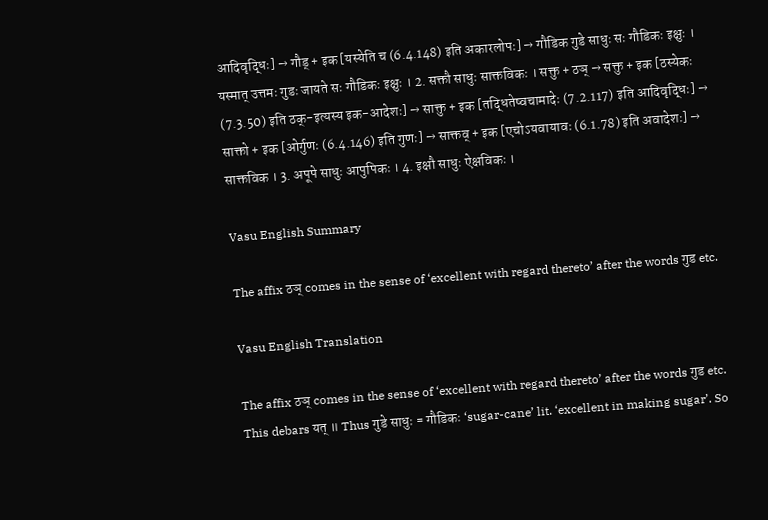आदिवृद्धिः] → गौड् + इक [यस्येति च (6.4.148) इति अकारलोपः] → गौडिक गुडे साधुः सः गौडिकः इक्षुः । यस्मात् उत्तमः गुडः जायते सः गौडिकः इक्षुः । 2. सक्तौ साधुः साक्तविकः । सक्तु + ठञ् → सक्तु + इक [ठस्येकः (7.3.50) इति ठक्-इत्यस्य इक-आदेशः] → साक्तु + इक [तद्धितेष्वचामादेः (7.2.117) इति आदिवृद्धिः] → साक्तो + इक [ओर्गुणः (6.4.146) इति गुणः] → साक्तव् + इक [एचोऽयवायावः (6.1.78) इति अवादेशः] → साक्तविक । 3. अपूपे साधुः आपुपिकः । 4. इक्षौ साधुः ऐक्षविकः ।

Vasu English Summary

The affix ठञ् comes in the sense of ‘excellent with regard thereto’ after the words गुड etc.

Vasu English Translation

The affix ठञ् comes in the sense of ‘excellent with regard thereto’ after the words गुड etc. This debars यत् ॥ Thus गुडे साधुः = गौडिकः ‘sugar-cane’ lit. ‘excellent in making sugar’. So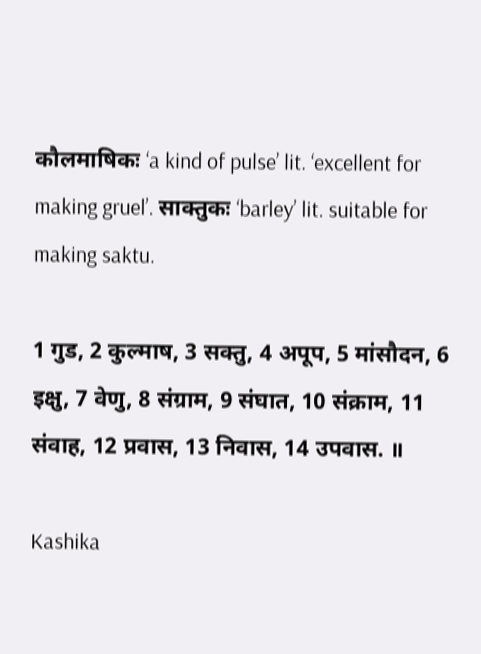कौलमाषिकः ‘a kind of pulse’ lit. ‘excellent for making gruel’. साक्तुकः ‘barley’ lit. suitable for making saktu.

1 गुड, 2 कुल्माष, 3 सक्तु, 4 अपूप, 5 मांसौदन, 6 इक्षु, 7 वेणु, 8 संग्राम, 9 संघात, 10 संक्राम, 11 संवाह, 12 प्रवास, 13 निवास, 14 उपवास. ॥

Kashika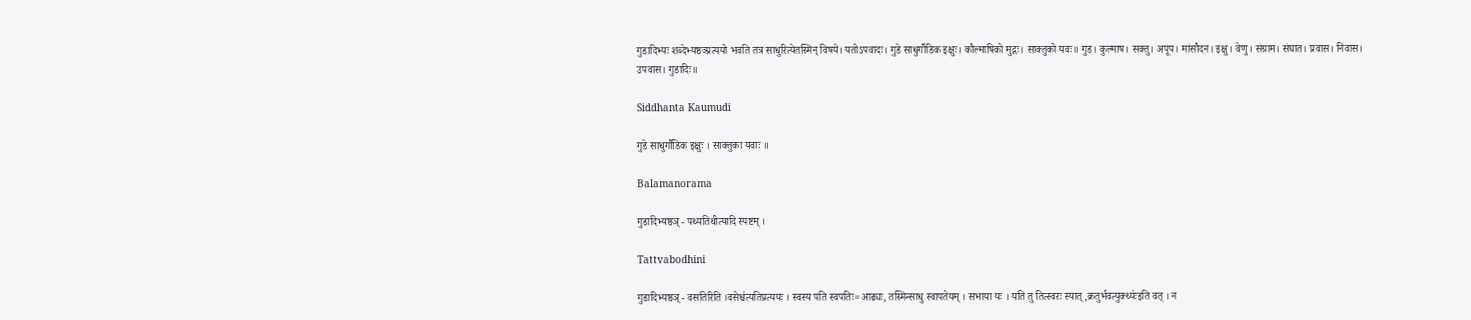गुडादिभ्यः शब्देभ्यष्ठञ्प्रत्ययो भवति तत्र साधुरित्येतस्मिन् विषये। यतोऽपवादः। गुडे साधुर्गौडिक इक्षुः। कौल्माषिको मुद्गः। साक्तुको यवः॥ गुड। कुल्माष। सक्तु। अपूप। मांसौदन। इक्षु। वेणु। संग्राम। संघात। प्रवास। निवास। उपवास। गुडादिः॥

Siddhanta Kaumudi

गुडे साधुर्गौडिक इक्षुः । साक्तुका यवाः ॥

Balamanorama

गुडादिभ्यष्ठञ् - पथ्यतिथीत्यादि स्पष्टम् ।

Tattvabodhini

गुडादिभ्यष्ठञ् - वसतिरिति ।वसेश्च॑त्यतिप्रत्ययः । स्वस्य पति स्वपतिः=आढ्यः, तस्मिन्साधु स्वापतेयम् । सभाया यः । यति तु तित्स्वरः स्यात्,क्रतुर्भवत्युक्थ्यः॑इति वत् । न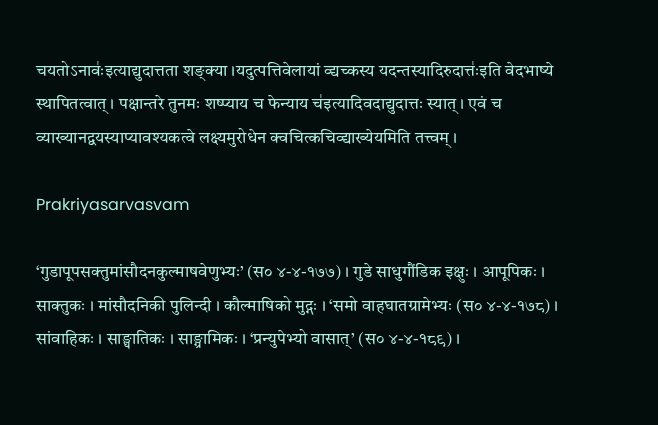चयतोऽनावः॑इत्याद्युदात्तता शङ्क्या ।यदुत्पत्तिवेलायां व्द्यच्कस्य यदन्तस्यादिरुदात्तः॑इति वेदभाष्ये स्थापितत्वात् । पक्षान्तरे तुनमः शष्प्याय च फेन्याय च॑इत्यादिवदाद्युदात्तः स्यात् । एवं च व्याख्यानद्वयस्याप्यावश्यकत्वे लक्ष्यमुरोधेन क्वचित्कचिव्द्याख्येयमिति तत्त्वम् ।

Prakriyasarvasvam

‘गुडापूपसक्तुमांसौदनकुल्माषवेणुभ्यः’ (स० ४-४-१७७) । गुडे साधुगौंडिक इक्षुः । आपूपिकः । साक्तुकः । मांसौदनिकी पुलिन्दी । कौल्माषिको मुद्गः । ‘समो वाहघातग्रामेभ्यः (स० ४-४-१७८) । सांवाहिकः । साङ्घातिकः । साङ्ग्रामिकः । ‘प्रन्युपेभ्यो वासात्’ (स० ४-४-१८९) ।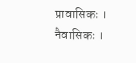प्रावासिकः । नैवासिकः ।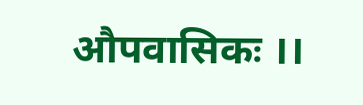औपवासिकः ।।